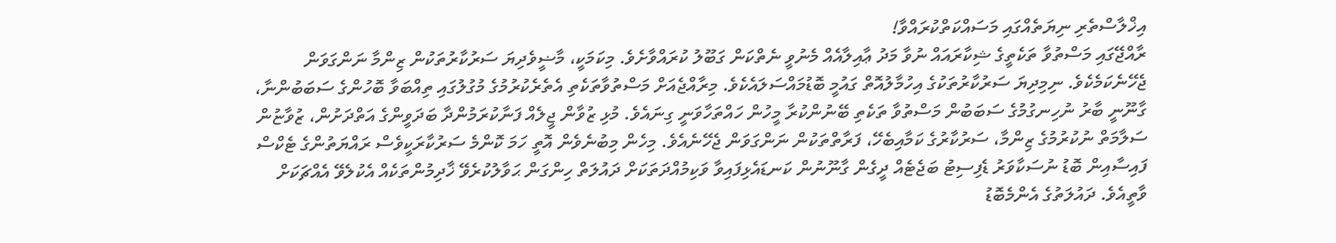އިޚްލާސްތެރި ނިޔަތެއްގައި މަސައްކަތްކުރައްވާ!
ރާއްޖޭގައި މަސްތުވާ ތަކެތީގެ ޝިކާރައައް ނުވާ މަދު ޢާއިލާއެއް މެނުވީ ނެތްކަން ގަބޫލު ކުރައްވާށެވެ. މިކަމަކީ، މާޟީވެދިޔަ ސަރުކާރުތަކުން ޒިންމާ ނަންގަވަން ޖެހޭނެކަމެކެވެ. ނިމިދިޔަ ސަރުކާރުތަކުގެ އިހުމާލުއޮތް ގައުމީ ބޮޑުމައްސަލައެކެވެ. މިރާއްޖެއަށް މަސްތުވާތަކެތި އެތެރެކުރުމުގެ މުގުލުގައި ތިއްބަވާ ބޮހުންގެ ސަބަބުންނާ، ގާނޫނީ ބާރު ނުހިނގުމުގެ ސަބަބުން މަސްތުވާ ތަކެތި ބޭނުންކުރާ މީހުން ހައްތަހާވަނީ ގިނައެވެ. މުޅި ޒުވާން ޖީލެއް ފަނާކުރަމުންދާ ބަދަވީންގެ އަތްދަށުން، ޒުވާޏުން ސަލާމަތް ނުކުރުމުގެ ޒިންމާ، ސަރުކާރުގެ ކަމާއިބެހޭ، ފަރާތްތަކުން ނަންގަވަން ޖެހޭނެއެވެ. މިހެން މިބުނެވެން އޮތީ ހަމަ ކޮންމެ ސަރުކާރަކީވެސް ރައްޔަތުންގެ ޓެކްސް ފައިސާއިން ބޮޑު ނުސަކާވަރު ޑެފިސިޓު ބަޖެޓެއް ދީގެން ގާނޫނުން ކަނޑައެޅިފައިވާ ވަކިމުއްދަތަކަށް ދައުލަތް ހިންގަން ޙަވާލުކުރެވޭ ޚާދިމުންތަކެއް އެކުލެވޭ އެއްޗަކަށް ވާތީއެވެ. ދައުލަތުގެ އެންމެބޮޑު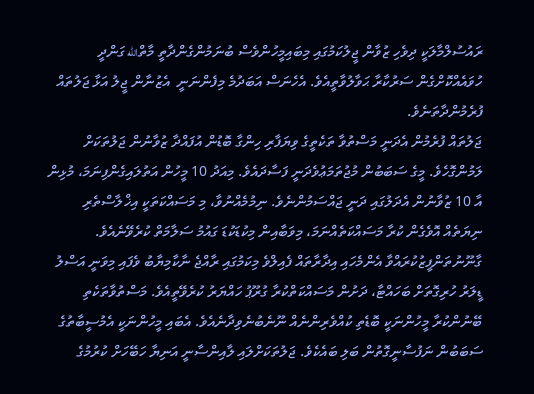ރައުސުލްމާލަކީ ދިވެހި ޒުވާން ޖީލުކަމުގައި މިބައިމީހުންވެސް ބުނަމުންގެންދާތީ މާތްالله ގަންދީ ހުވައެއްކޮށްގެން ސަރުކާރާ ޙަވާލުވާތީއެވެ. އެހެނަސް އަބަދުމެ މިފެންނަނީ  އެޒުނާން ޖީލު އަޅާ ޖަލުތައް ފުރެމުންދާތަނެވެ.
ޖަލުތައް ފުރެމުން އެދަނީ މަސްތުވާ ތަކެތީގެ ވިޔަފާރި ހިންގާ ބޮޑުން އުފައްދާ ޒުވާނުން ޖަލުތަކަށް ލަމުންގޮހެވެ. މީގެ ސަބަބުން މުޖުތަމަޢުވެދަނީ ފަސާދައެވެ. މިއަދު 10 މީހުން އަތުލައިގެންފިނަމަ، މުޅިން އާ 10 ޒުވާނުން އެދަލުގައި ދަނީ ޖައްސަމުންނެވެ. ނިމުމެއްނުވާ، މި މަސައްކަތަކީ އިޚްލާސްތެރި ނިޔަތެއް އޮވެގެން ކުރާ މަސައްކަތެއްނަމަ، މިވަބާއިން މިކުޑަކުޑަ ގައުމު ސަލާމަތް ކުރެވޭނެއެވެ. ގާނޫނުތަންފީޒުކުރައްވާ އެންމެހައި އިދާރާތައް ފެއިލްވެ މިކަމުގައި ރާއްޖެ ނާކާމިޔާބު ވެފައި މިވަނީ އަސްލު ޑީލަރު ހުރިގޮތަށް ބަހައްޓާ، ދަށުން މަސައްކަތްކުރާ ގުރޫޕު ހައްޔަރު ކުރެވޭތީއެވެ. މަސްތުވާތަކެތި ބޭނުންކުރާ މީހުންނަކީ ބޮޑެތި ކުއްވެރިންނެއް ނޫނެބުނެވިދާނެއެވެ. އެބައި މީހުންނަކީ އެމުސީބާތުގެ ސަބަބުން ނަފުސާނީގޮތުން ބަލި ބައެކެވެ. ޖަލުތަކަށްލައި ލާއިންސާނީ އަނިޔާ ހަބޭހަށް ކުރުމުގެ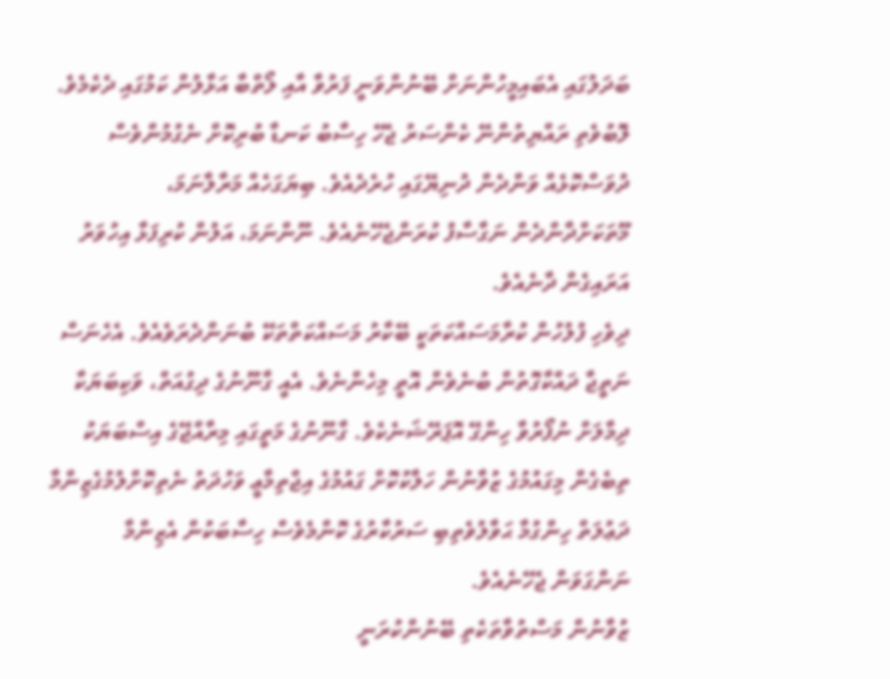ބަދަލުގައި އެބައިމީހުންނަށް ބޭނުންވަނީ ފަރުވާ އާއި ލޯތްބާ އަޅާލުން ކަމުގައި ދެކެމެވެ.
ލޮބުވެތި ރައްޔިތުންނޭ ކެންސަރު ޖެހޭ ހިސާބު ކަނޑާ ބުރިކޮށް ނެގުމުންވެސް ދުވަސްކޮޅެއް ވަންދެން ދުނިޔޭގައި ހުރެދެއެވެ. ބިޔަގަހެއް މަރާލާނަމަ، މޫތަކަށްދާންދެން ނަގާސާފު ކުރަންޖެހޭނެއެވެ. ނޫންނަމަ، އަލުން ކުރިފަޅާ އިހުވަރު އަރައިގެން ދާނެއެވެ.
ދިވެހި ފުލުހުން ކުރާމަސައްކަތަކީ ބޭކާރު މަސައްކަތްތަކޭ ބުނަންދެރަވެއެވެ. އެހެނަސް ނަތީޖާ ދައްކާގޮތުން ބުނެވެން އޮތީ މިހެންނެވެ. އެއީ ގާނޫނުގެ ދިގުއަތް، ވަކިބަޔަކާ ދިމާލަށް ނުފޯރުވާ ހިންގޭ އޮޕަރޭޝަނެކެވެ. ގާނޫނުގެ މަތީގައި މިރާއްޖޭގެ އިސްބަޔަކު ތިބެގެން މިގައުމުގެ ޒުވާނުން ހަލާކުކޮށް ގައުމުގެ އިޖްތިމާޢީ ވަހުދަތު ނެތިކޮށްލުމުގެޒިންމާ ދަޢުލަތް ހިންގުމާ ޙަވާލުވެތިބި ސަރުކާރުގެ ކޮންމެވެސް ހިސާބަކުން އެޒިންމާ ނަންގަވަން ޖެހޭނެއެވެ.
ޒުވާނުން މަސްތުވާތަކެތި ބޭނުންކުރަނީ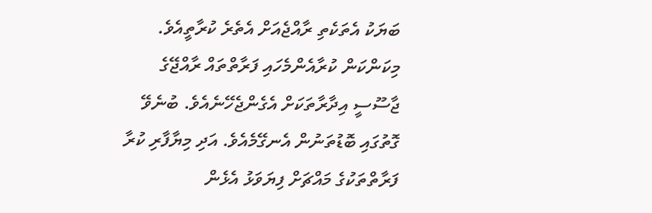ބަޔަކު އެތަކެތި ރާއްޖެއަށް އެތެރެ ކުރާތީއެވެ. މިކަންކަން ކުރާއެންމެހައި ފަރާތްތައް ރާއްޖޭގެ ޖާސޫސީ އިދާރާތަކަށް އެގެންޖެހޭނެއެވެ. ބުނެވޭ ގޮތުގައި ބޮޑުތަނުން އެނގޭމެއެވެ. އަދި މިޔާފާރި ކުރާ ފަރާތްތަކުގެ މައްޗަށް ފިޔަވަޅު އެޅެން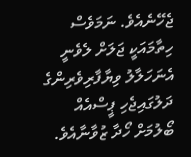ޖެހޭނެއެވެ. ނަމަވެސް ހިތާމައަކީ ޖަލަށް ލެވެނީ އެނަހަލާލު ވިޔާފާރިވެރިންގެ ދަލުގައިޖެހި ޕީސްއެއް ބޯލުމަށް ހޯދާ ޒުވާނާއެވެ.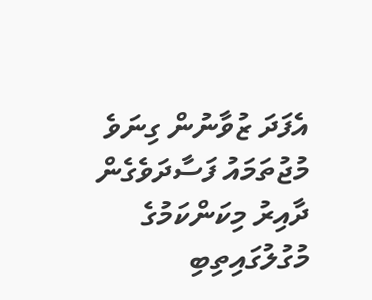އެފަދަ ޒުވާނުން ގިނަވެ މުޖުތަމައު ފަސާދަވެގެން ދާއިރު މިކަންކަމުގެ މުގުލުގައިތިބި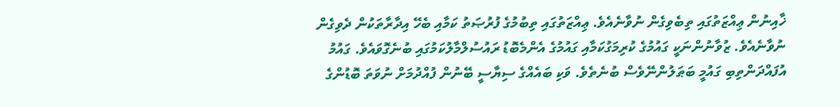ޚާއިނުން ޢިއްޒަތުގައި ތިބެވިގެން ނުވާނެއެވެ. ޢިއްޒަތުގައި ތިބުމުގެ ފުރުޞަތު ކަމާއި ބެހޭ އިދާރާތަކުން ދެވިގެން ނުވާނެއެވެ. ޒުވާނުންނަކީ ގައުމުގެ ކުރިމަގުކަމާއި ގައުމުގެ އެންމެބޮޑު ރައުސުލްމާލުކަމުގައި ބުނެގޮވައެވެ. ގައުމު އުފައްދަންތިބި ގައުމީ ބަޠަލުންނޭވެސް ބުނެތެވެ. ވަކި ބައެއްގެ ސިޔާސީ ބޭނުން ފުއްދުމަށް ނުވަތަ ބޮޑުންގެ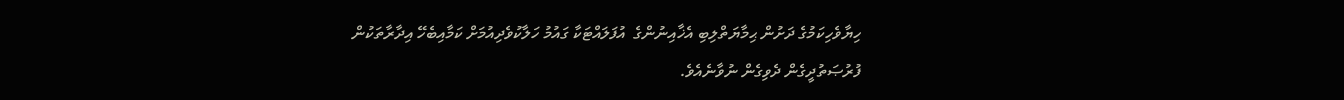ހިޔާވެހިކަމުގެ ދަށުން ޙިމާޔަތްލިބި އެޚާއިނުންގެ  އުފަލައްޓަކާ ގައުމު ހަލާކުވެދިއުމަށް ކަމާއިބެހޭ އިދާރާތަކުން ފުރުޞަތުދީގެން ދެވިގެން ނުވާނެއެވެ.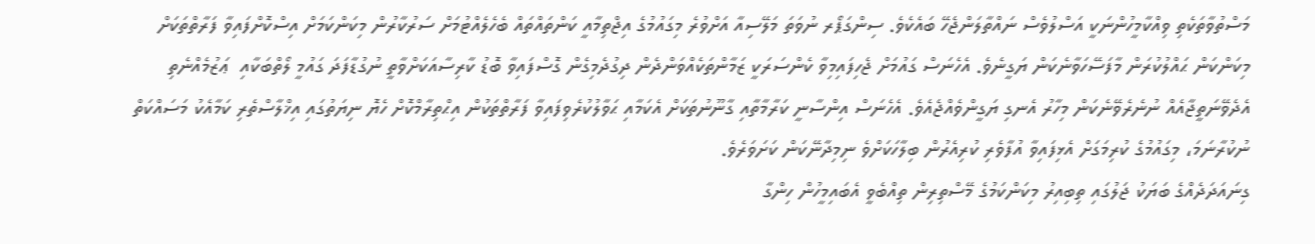މަސްތުވާތަކެތި ވިއްކާމީހުންނަކީ އަސްލުވެސް ނައްތާލަންޖެހޭ ބައެކެވެ. ސިންގަޕޯރ ނުވަތަ މަލޭސިއާ އަށްވުރެ މިގައުމުގެ އިޖްތިމާއީ ކަންތައްތައް ބެހެލެއްޓުމަށް ސަރުކާރުން މިކަންކަމަށް އިސްކޮށްފައިވާ ފަރާތްތަކަށް މިކަންކަން ޙައްލުކުރަން މާފަސޭހަވާނެކަން ޔަގީނެވެ. އެހެނަސް ގައުމަށް ޖެހިފައިމިވާ ކެންސަރަކީ ޒަމާންތަކެއްވަންދެން ދިގުދެމިގެން ގޮސްފައިވާ ބޮޑު ކާރިސާއަކަށްވާތީ ނުގުޑާފަދަ ގައުމީ ލޯތްބަކާއި  ޢަޒުމެއްނެތި އެދެވޭނަތީޖާއެއް ނުނެރެވޭނެކަން މިހާރު އެނގި ޔަގީންވެއްޖެއެވެ. އެހެނަސް އިންސާނީ ކަރާމާތާއި ގާނޫނުތަކަށް އެކަމާއި ޙަވާލުކުރެވިފައިވާ ފަރާތްތަކުން އިޙްތިރާމްކޮށް ހެޔޮ ނިޔަތުގައި އިޚްލާސްތެރި ކަމާއެކު މަސައްކަތް ނުކުރާނަމަ، މިގައުމުގެ ކުރިމަގަށް އެޅިފައިވާ އުފާވެރި ކުރިއެރުން ބިލާހަކަށްވެ ނިމިދާނޭކަން ކަށަވަރެވެ.
ގިނައަދަދެއްގެ ބަޔަކު ޖަލުގައި ތިބިއިރު މިކަންކަމުގެ މޭސްތިރިން ތިއްބެވީ އެބައިމީހުން ހިންގާ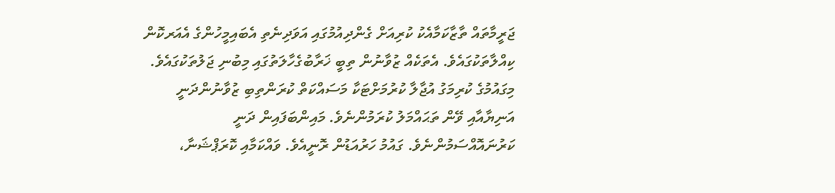ޖަރީމާތައް ތާޒާކަމާއެކު ކުރިއަށް ގެންދިއުމުގައި އަވަދިނެތި އެބައިމީހުންގެ އެއަރކޮން ކިއްލާތަކުގައެވެ. އެތަކެއް ޒުވާނުން ތިބީ ޚަރާބުގެހާލަތުގައި މިބުނި ޖަލުތަކުގައެވެ.
މިގައުމުގެ ކުރިމަގު އުޖާލާ ކުރުމަށްޓަކާ މަސައްކަތް ކުރަންތިބި ޒުވާނުންދަނީ އަނިޔާއާއި ވޭން ތަޙައްމަލު ކުރަމުންނެވެ. މައިންބަފައިން ދަނީ ކަރުނައޮއްސަމުންނެވެ. ގައުމު ހަރުއަޑުން ރޮނީއެވެ. ވައްކަމާއި ކޮރަޕްޝަނާ،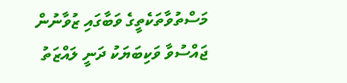މަސްތުވާތަކެތީގެ ވަބާގައި ޒުވާނުން ޖައްސުވާ ވަކިބަޔަކު ދަނީ ލައްޒަތު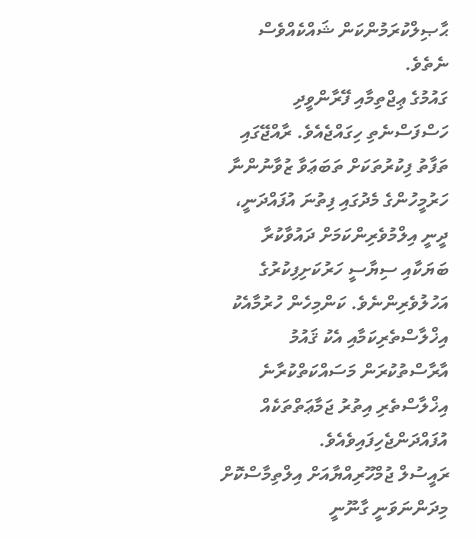ޙާޞިލްކުރަމުންކަން ޝައްކެއްވެސް ނެތެވެ.
ގައުމުގެ ޢިޖްތިމާއި ފޭރާންވީދި ހަސްފަސްނެތި ހިގައްޖެއެވެ. ރާއްޖޭގައި ތަފާތު ފިކުރުތަކަށް ތަބަޢަވާ ޒުވާނުންނާ ހަރުމީހުންގެ މެދުގައި ފިތުނަ އުފައްދަނީ، ދީނީ އިލްމުވެރިންކަމަށް ދައުވާކުރާ ބަޔަކާއި ސިޔާސީ ހަރުކަށިފިކުރުގެ އަހުލުވެރިންނެވެ. ކަންމިހެން ހުރުމާއެކު އިޚްލާސްތެރިކަމާއި އެކު ޤައުމު އާރާސްތުކުރަން މަސައްކަތްކުރާނެ އިޚްލާސްތެރި އިތުރު ޖަމާޢަތްތަކެއް އުފައްދަންޖެހިފައިވެއެވެ.
ރައީސުލް ޖުމްހޫރިއްޔާއަށް އިލްތިމާސްކޮށް މިދަންނަވަނީ ގާނޫނީ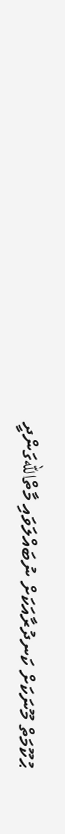ޙުކޫމަތް މޫނަކަށް ކަނދުރާއަކަށް ނުބައްލަވައި މާތްاللهގަންދީ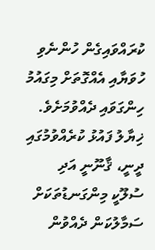ކުރައްވައިގެން ހުންނެވި ހުވަޔާއި އެއްގޮތަށް މިގައުމު ހިންގަވައި ދެއްވުމަށެވެ.
ޚިޔާލު ފައުޅު ކުރެއްވުމުގައި ދީނީ، ޤާނޫނީ އަދި ސުލޫކީ މިންގަނޑުތަކަށް ސަމާލުކަން ދެއްވުން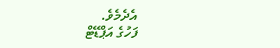އެދެމެވެ.
ފަހުގެ އަޕްޑޭޓް